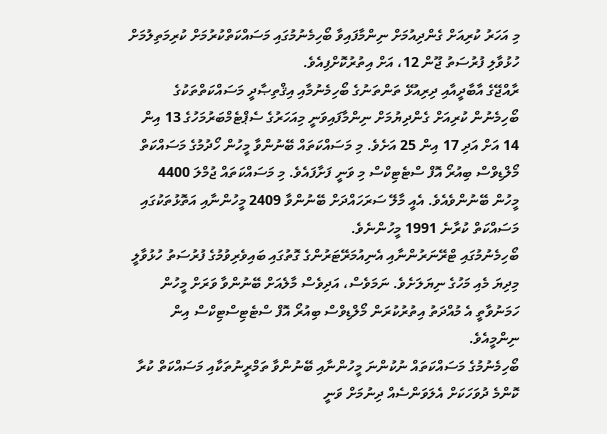މި އަހަރު ކުރިއަށް ގެންދިއުމަށް ނިންމާފައިވާ ބޯހިމެނުމުގައި މަސައްކަތްކުރުމަށް ކުރިމަތިލުމަށް ހުޅުވާލި ފުރުސަތު ޖޫން 12، އަށް އިތުރުކޮށްފިއެވެ.
ރާއްޖޭގެ އާބާދީއާއި ދިރިއުޅޭ ތަންތަނުގެ ބޯހިމެނުމާއި އިޤްތިޞާދީ މަސައްކަތްތަކުގެ ބޯހިމެނުން ކުރިއަށް ގެންދިޔުމަށް ނިންމާފައިވަނީ މިއަހަރުގެ ސެޕްޓެމްބަރުމަހުގެ 13 އިން 14 އަށް އަދި 17 އިން 25 އަށެވެ. މި މަސައްކަތައް ބޭނުންވާ މީހުން ހޯދުމުގެ މަސައްކަތް މޯލްޑިވްސް ބިއުރޯ އޮފް ސްޓެޓިކްސް މި ވަނީ ފަށާފައެވެ. މި މަސައްކަތައް ޖުމްލަ 4400 މީހުން ބޭނުންވެއެވެ. އެއީ މާލޭ ސަރަހައްދަށް ބޭނުންވާ 2409 މީހުންނާއި އަތޮޅުތަކުގައި މަސައްކަތް ކުރާނެ 1991 މީހުންނެވެ.
ބޯހިމެނުމުގައި ޓްރޭނަރުންނާއި އެނިއުމަރޭޓަރުންގެ ގޮތުގައި ބައިވެރިވުމުގެ ފުރުސަތު ހުޅުވާލީ މިދިޔަ މެއި މަހުގެ ނިޔަލަށެވެ. ނަމަވެސް، އަދިވެސް މާލެއަށް ބޭނުންވާ ވަރަށް މީހުން ހަމަނުވާތީ އެ މުއްދަތު އިތުރުކުރަން މޯލްޑިވްސް ބިއުރޯ އޮފް ސްޓެޓިސްޓިކްސް އިން ނިންމީއެވެ.
ބޯހިމެނުމުގެ މަސައްކަތައް ނުކުންނަ މީހުންނާއި ބޭނުންވާ ތަމްރީނުތަކާއި މަސައްކަތް ކުރާ ކޮންމެ ދުވަހަކަށް އެލަވަންސެއް ދިނުމަށް ވަނީ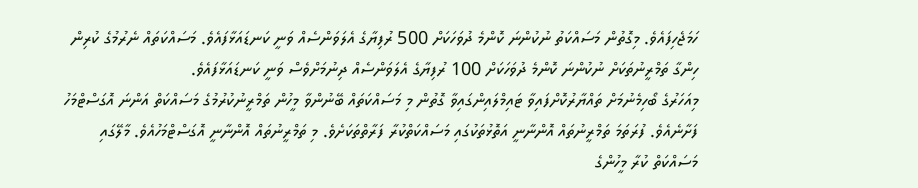ހަމަޖެހިފައެވެ. މިގޮތުން މަސައްކަތު ނުކުންނަ ކޮންމެ ދުވަހަކަށް 500 ރުފިޔާގެ އެލަވަންސެއް ވަނީ ކަނޑައަޅާފައެވެ. މަސައްކަތައް ނެރުމުގެ ކުރިން ހިންގާ ތަމްރީނުތަކަށް ނުކުންނަ ކޮންމެ ދުވަހަކަށް 100 ރުފިޔާގެ އެލަވަންސެއް ދިނުމަށްވެސް ވަނީ ކަނޑައަޅާފައެވެ.
މިއަހަރުގެ ބޯހިމެނުމަށް ތައްޔާރުކޮށްފައިވާ ޓައިމްލައިންގައިވާ ގޮތުން މި މަސައްކަތައް ބޭނުންވާ މީހުން ތަމްރީނުކުރުމުގެ މަސައްކަތް އަންނަ އޮގަސްޓްމަހު ފަށާނެއެވެ. ފުރަތަމަ ތަމްރީނުތައް އޮންނާނީ އަތޮޅުތަކުގައި މަސައްކަތްކުރާ ފަރާތްތަކަށެވެ. މި ތަމްރީނުތައް އޮންނާނީ އޮގަސްޓްމަހުއެވެ. މާލޭގައި މަސައްކަތް ކުރާ މީހުންގެ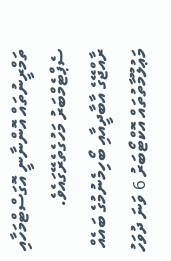ތަމްރީނުތައް އޮންނާނީ އޮގަސްޓްމަހާއި ސެޕްޓެމްބަރު މަހުގެތެރޭގައެވެ.
ރާއްޖޭގެ އާބާދީއާއި ބޯހިމެނުމުގެ ބައެއް މަޢުލޫމާތުތައް އޮކްޓޯބަރު 6 ވަނަ ދުވަހު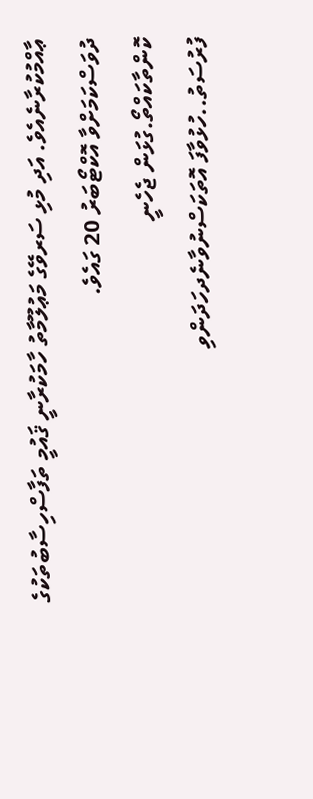ޢާއްމުކުރާނެއެވެ. އަދި މުޅި ސަރވޭގެ މަޢުލޫމާތު ހާމަކުރާނީ ޤައުމީ ތަފާސްހިސާބުތަކުގެ ދުވަސްކަމަށްވާ އޮކްޓޯބަރު 20 ގައެވެ.
ކޮންތާކައްތޯ.ގުޅަން ޖެހެނީ
ފުރުސަތު..ހުޅުވާފަ އޮތަކަސްނުވާނެދހަދަންވި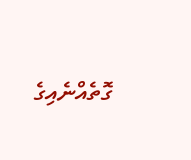ގޮތެއްނެއިގެ